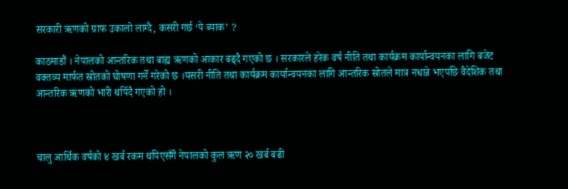सरकारी ऋणको ग्राफ उकालो लाग्दै, कसरी गर्छ ‘पे ब्याक’ ?

काठमाडौं । नेपालको आन्तरिक तथा बाह्य ऋणको आकार बढ्दै गएको छ । सरकारले हरेक वर्ष नीति तथा कार्यक्रम कार्यान्वयनका लागि बजेट वक्तव्य मार्फत स्रोतको घोषणा गर्ने गरेको छ ।यसरी नीति तथा कार्यक्रम कार्यान्वयनका लागि आन्तरिक स्रोतले मात्र नधान्ने भएपछि वैदेशिक तथा आन्तरिक ऋणको भारी थपिँदै गएको हो ।



चालु आर्थिक वर्षको ४ खर्ब रकम थपिएसँगै नेपालको कुल ऋण २० खर्ब बढी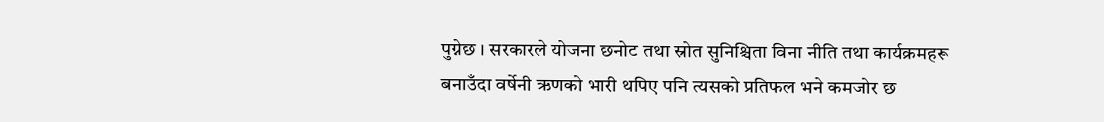पुग्नेछ । सरकारले योजना छनोट तथा स्रोत सुनिश्चिता विना नीति तथा कार्यक्रमहरू बनाउँदा वर्षेनी ऋणको भारी थपिए पनि त्यसको प्रतिफल भने कमजोर छ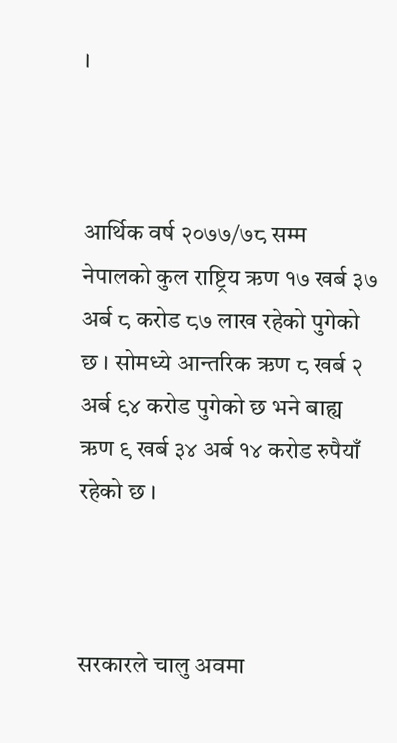।



आर्थिक वर्ष २०७७/७८ सम्म नेपालको कुल राष्ट्रिय ऋण १७ खर्ब ३७ अर्ब ८ करोड ८७ लाख रहेको पुगेको छ । सोमध्ये आन्तरिक ऋण ८ खर्ब २ अर्ब ९४ करोड पुगेको छ भने बाह्य ऋण ९ खर्ब ३४ अर्ब १४ करोड रुपैयाँ रहेको छ ।



सरकारले चालु अवमा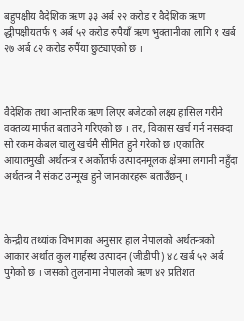बहुपक्षीय वैदेशिक ऋण ३३ अर्ब २२ करोड र वैदेशिक ऋण द्धीपक्षीयतर्फ ९ अर्ब ५२ करोड रुपैयाँ ऋण भुक्तानीका लागि १ खर्ब २७ अर्ब ८२ करोड रुपैंया छुट्याएको छ ।



वैदेशिक तथा आन्तरिक ऋण लिएर बजेटको लक्ष्य हासिल गरीने वक्तव्य मार्फत बताउने गरिएको छ । तर, विकास खर्च गर्न नसक्दा सो रकम केबल चालु खर्चमै सीमित हुने गरेको छ ।एकातिर आयातमुखी अर्थतन्त्र र अर्कोतर्फ उत्पादनमूलक क्षेत्रमा लगानी नहुँदा अर्थतन्त्र नै संकट उन्मूख हुने जानकारहरू बताउँछन् ।



केन्द्रीय तथ्यांक विभागका अनुसार हाल नेपालको अर्थतन्त्रको आकार अर्थात कुल गार्हस्थ उत्पादन (जीडीपी) ४८ खर्ब ५२ अर्ब पुगेको छ । जसको तुलनामा नेपालको ऋण ४२ प्रतिशत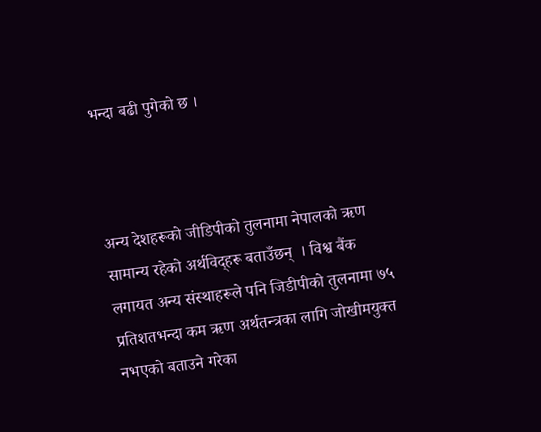भन्दा बढी पुगेको छ ।



अन्य देशहरूको जीडिपीको तुलनामा नेपालको ऋण सामान्य रहेको अर्थविद्हरू बताउँछन्  । विश्व बैंक लगायत अन्य संस्थाहरूले पनि जिडीपीको तुलनामा ७५ प्रतिशतभन्दा कम ऋण अर्थतन्त्रका लागि जोखीमयुक्त नभएको बताउने गरेका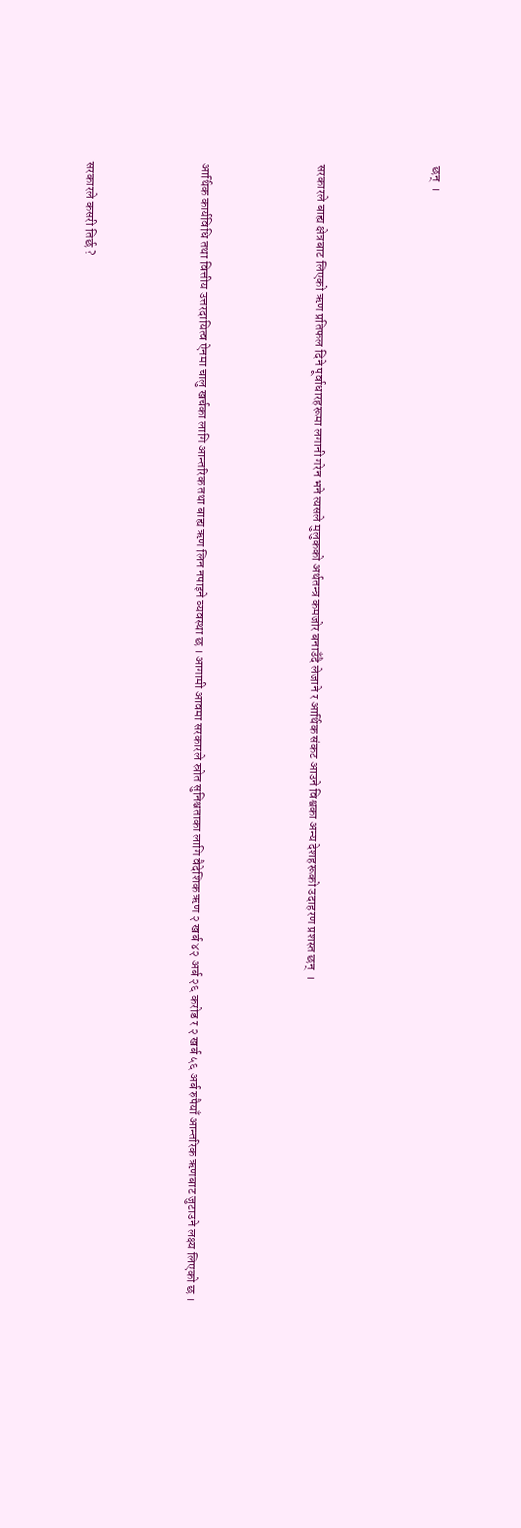छन्  ।



सरकारले बाह्य क्षेत्रबाट लिएको ऋण प्रतिफल दिने पूर्वाधारहरूमा लगानी गरेन भने त्यसले मुलुकको अर्थतन्त्र कमजोर बनाउँदै लेजाने र आर्थिक संकट आउने विश्वका अन्य देशहरूको उदाहरण प्रशस्त छन्  ।



आर्थिक कार्यविधि तथा वित्तीय उत्तरदायित्व ऐनमा चालु खर्चका लागि आन्तरिक तथा बाह्य ऋण लिन नपाइने व्यवस्था छ । आगामी आवमा सरकारले स्रोत सुनिश्चताका लागि वैदेशिक ऋण २ खर्ब ४२ अर्ब २६ करोड र २ खर्ब ५६ अर्ब रुपैयाँ आन्तरिक ऋणबाट जुटाउने लक्ष्य लिएको छ ।



सरकारले कसरी तिर्छ ?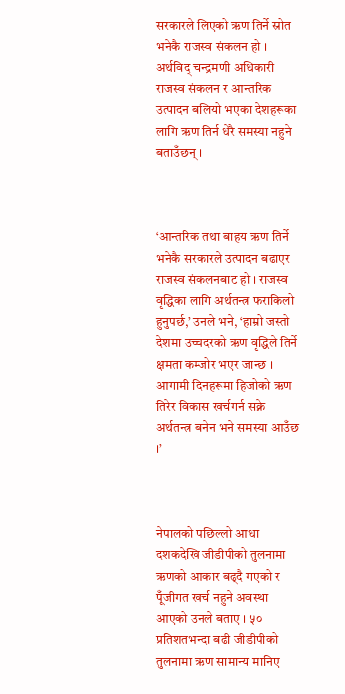सरकारले लिएको ऋण तिर्ने स्रोत भनेकै राजस्व संकलन हो । अर्थविद् चन्द्रमणी अधिकारी राजस्व संकलन र आन्तरिक उत्पादन बलियो भएका देशहरूका लागि ऋण तिर्न धेरै समस्या नहुने बताउँछन् ।



‘आन्तरिक तथा बाहय ऋण तिर्ने भनेकै सरकारले उत्पादन बढाएर राजस्व संकलनबाट हो । राजस्व वृद्धिका लागि अर्थतन्त्र फराकिलो हुनुपर्छ,’ उनले भने, ‘हाम्रो जस्तो देशमा उच्चदरको ऋण वृद्धिले तिर्ने क्षमता कम्जोर भएर जान्छ । आगामी दिनहरूमा हिजोको ऋण तिरेर विकास खर्चगर्न सक्ने अर्थतन्त्र बनेन भने समस्या आउँछ ।’



नेपालको पछिल्लो आधा दशकदेखि जीडीपीको तुलनामा ऋणको आकार बढ्दै गएको र पूँजीगत खर्च नहुने अवस्था आएको उनले बताए । ५० प्रतिशतभन्दा बढी जीडीपीको तुलनामा ऋण सामान्य मानिए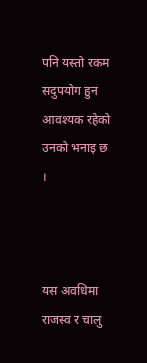पनि यस्तो रकम सदुपयोग हुन आवश्यक रहेको उनको भनाइ छ ।



यस अवधिमा राजस्व र चालु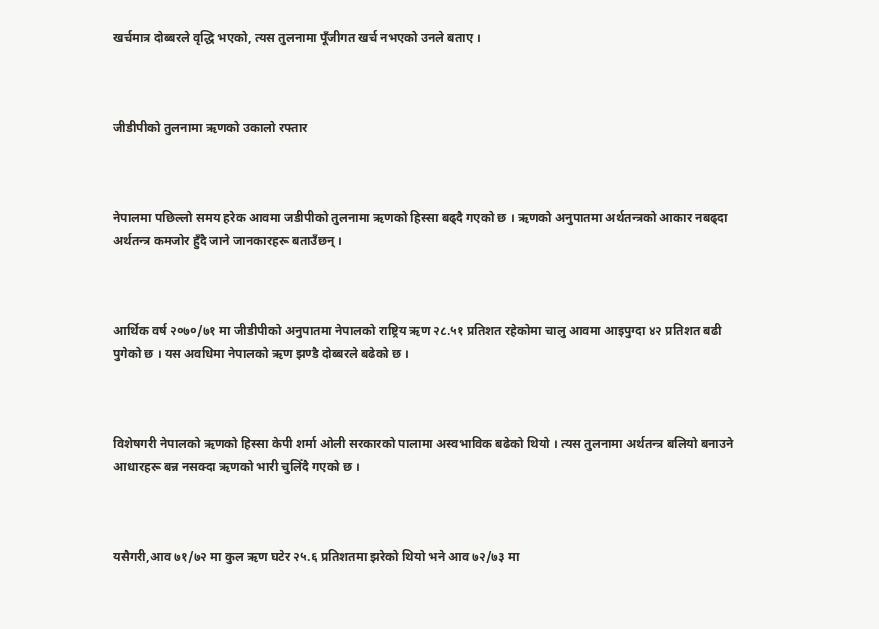खर्चमात्र दोब्बरले वृद्धि भएको, त्यस तुलनामा पूँजीगत खर्च नभएको उनले बताए ।



जीडीपीको तुलनामा ऋणको उकालो रफ्तार



नेपालमा पछिल्लो समय हरेक आवमा जडीपीको तुलनामा ऋणको हिस्सा बढ्दै गएको छ । ऋणको अनुपातमा अर्थतन्त्रको आकार नबढ्दा अर्थतन्त्र कमजोर हुँदै जाने जानकारहरू बताउँछन् ।



आर्थिक वर्ष २०७०/७१ मा जीडीपीको अनुपातमा नेपालको राष्ट्रिय ऋण २८.५१ प्रतिशत रहेकोमा चालु आवमा आइपुग्दा ४२ प्रतिशत बढी पुगेको छ । यस अवधिमा नेपालको ऋण झण्डै दोब्बरले बढेको छ ।



विशेषगरी नेपालको ऋणको हिस्सा केपी शर्मा ओली सरकारको पालामा अस्वभाविक बढेको थियो । त्यस तुलनामा अर्थतन्त्र बलियो बनाउने आधारहरू बन्न नसक्दा ऋणको भारी चुलिँदै गएको छ ।



यसैगरी,आव ७१/७२ मा कुल ऋण घटेर २५.६ प्रतिशतमा झरेको थियो भने आव ७२/७३ मा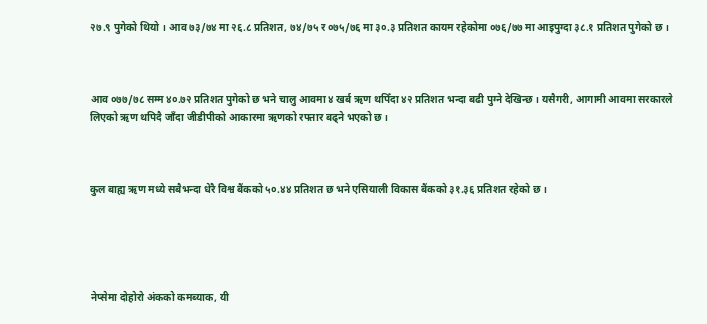२७.९ पुगेको थियो । आव ७३/७४ मा २६.८ प्रतिशत, ७४/७५ र ०७५/७६ मा ३०.३ प्रतिशत कायम रहेकोमा ०७६/७७ मा आइपुग्दा ३८.१ प्रतिशत पुगेको छ ।



आव ०७७/७८ सम्म ४०.७२ प्रतिशत पुगेको छ भने चालु आवमा ४ खर्ब ऋण थपिँदा ४२ प्रतिशत भन्दा बढी पुग्ने देखिन्छ । यसैगरी, आगामी आवमा सरकारले लिएको ऋण थपिदै जाँदा जीडीपीको आकारमा ऋणको रफ्तार बढ्ने भएको छ ।



कुल बाह्य ऋण मध्ये सबैभन्दा धेरै विश्व बैंकको ५०.४४ प्रतिशत छ भने एसियाली विकास बैंकको ३१.३६ प्रतिशत रहेको छ ।





नेप्सेमा दोहोरो अंकको कमब्याक, यी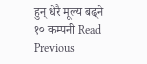हुन् धेरै मूल्य बढ्ने १० कम्पनी Read Previous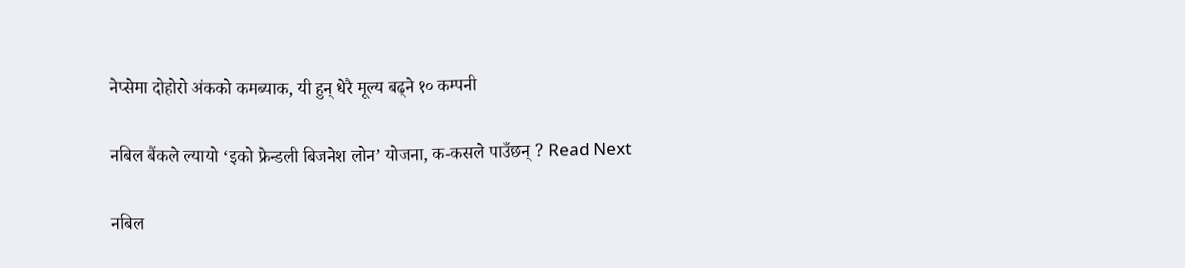नेप्सेमा दोहोरो अंकको कमब्याक, यी हुन् धेरै मूल्य बढ्ने १० कम्पनी

नबिल बैंकले ल्यायो ‘इको फ्रेन्डली बिजनेश लोन’ योजना, क-कसले पाउँछन् ? Read Next

नबिल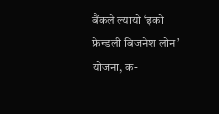बैंकले ल्यायो ‘इको फ्रेन्डली बिजनेश लोन’ योजना, क-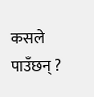कसले पाउँछन् ?